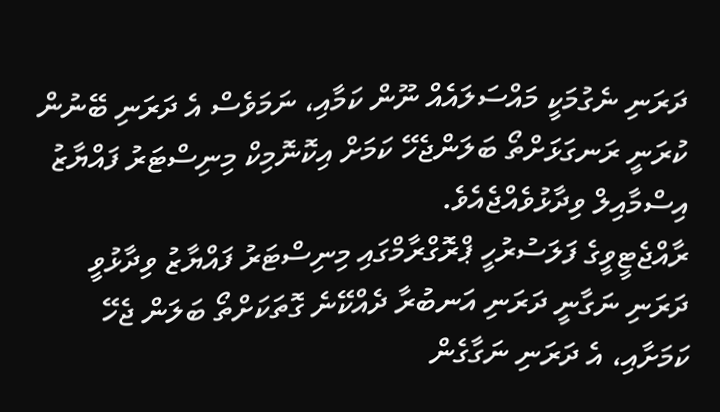ދަރަނި ނެގުމަކީ މައްސަލައެއް ނޫން ކަމާއި، ނަމަވެސް އެ ދަރަނި ބޭނުން ކުރަނީ ރަނގަޅަށްތޯ ބަލަންޖެހޭ ކަމަށް އިކޮނޮމިކް މިނިސްޓަރު ފައްޔާޒު އިސްމާއިލް ވިދާޅުވެއްޖެއެވެ.
ރާއްޖެޓީވީގެ ފަލަސުރުހީ ޕްރޮގްރާމްގައި މިނިސްޓަރު ފައްޔާޒު ވިދާޅުވީ ދަރަނި ނަގާނީ ދަރަނި އަނބުރާ ދެއްކޭނެ ގޮތަކަށްތޯ ބަލަން ޖެހޭ ކަމަށާއި، އެ ދަރަނި ނަގާގެން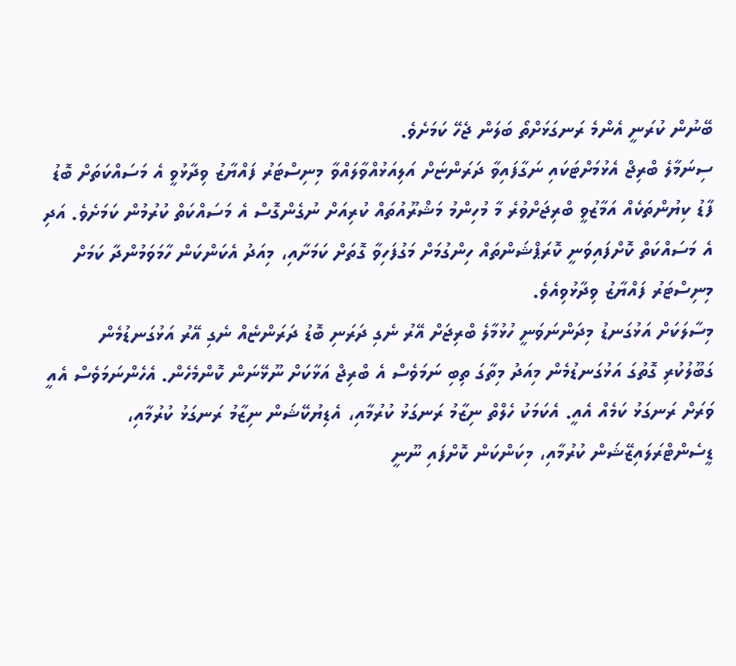ބޭނުން ކުރަނީ އެންމެ ރަނގަޅަށްތޯ ބަލަން ޖެހޭ ކަމަށެވެ.
ސިނަމާލެ ބްރިޖް އެޅުމަށްޓަކައި ނަގާފައިވާ ދަރަންޏަށް އަލިއަޅުއްވާލައްވާ މިނިސްޓަރު ފައްޔާޒު ވިދާޅުވީ އެ މަސައްކަތަށް ބޮޑު ފާޑު ކިޔުންތަކެއް އަމާޒުވީ ބްރިޖަށްވުރެ މާ މުހިންމު މަޝްރޫއުތައް ކުރިއަށް ނުގެންގޮސް އެ މަސައްކަތް ކުރުމުން ކަމަށެވެ. އަދި އެ މަސައްކަތް ކޮށްފައިވަނީ ކޮރަޕްޝަންތައް ހިންގުމަށް މަގުފަހިވާ ގޮތަށް ކަމަށާއި، މިއަދު އެކަންކަން ހާމަވަމުންދާ ކަމަށް މިނިސްޓަރު ފައްޔާޒު ވިދާޅުވިއެވެ.
މިސާލަކަށް އަޅުގަނޑު މިދަންނަވަނީ ހުޅުމާލެ ބްރިޖަށް އޭރު ނެގި ދަރަނި ބޮޑު ދަރަންޏެއް ނެގި އޭރު އަޅުގަނޑުމެން ގަބޫލުކުރި ގޮތުގަ އަޅުގަނޑުމެން މިއަދު މިތާގަ ތިބި ނަމަވެސް އެ ބްރިޖް އަޅާކަށް ނޫޅޭނަން ކޮންމެހެން. އެހެންނަމަވެސް އެއީ ވަރަށް ރަނގަޅު ކަމެއް އެއީ. އެކަމަކު ހެލްތް ނިޒާމު ރަނގަޅު ކުރުމާއި، އެޑިޔުކޭޝަން ނިޒާމު ރަނގަޅު ކުރުމާއި، ޑީސެންޓްރަލައިޒޭޝަން ކުރުމާއި، މިކަންކަން ކޮށްފައި ނޫނީ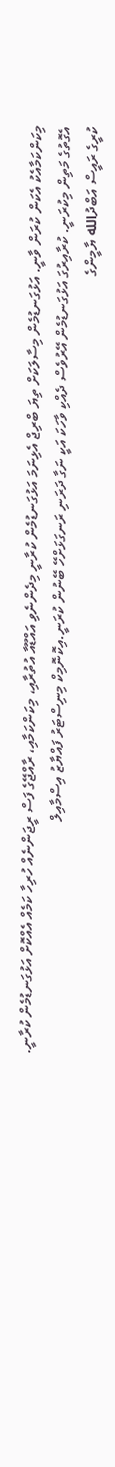މިކަންކަމާއެކު އެކަން ކުރަން ވާނީ. އަޅުގަނޑުމެން މިސާލަކަށް ތިޔަ ބްރިޖް އެޅިނަމަ އަޅުގަނޑުމެން ކުރާނީ މިދެންނެވި އައްޑޫއާ އުތުރާއި، މިކަންކަމާއި، ރާއްޖޭގެ ފަސް ރީޖަންނެއް ހުރިހާ ކަމެއް އެއްކޮށް އަޅުގަނޑުމެން ކުރާނީ. އެގޮތުގެ މަތިން މިކުރަނީ. ކުރާއިރުގަ އަޅުގަނޑުމެން އޭރުވެސް ދެއްކި ވާހަކަ އަކީ ނަގާ ދަރަނި ރަނގަޅަށްހޭ ބޭނުން ކުރަނީ.އިކޮނޮމިކް މިނިސްޓަރު ފައްޔާޒު އިސްމާއިލް
ކުރީގެ ރައީސް އަބްދުالله ޔާމީންގެ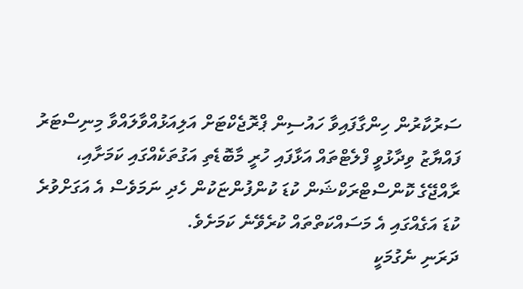ސަރުކާރުން ހިންގާފައިވާ ހައުސިން ޕްރޮޖެކްޓަށް އަލިއަޅުއްވާލައްވާ މިނިސްޓަރު ފައްޔާޒު ވިދާޅުވީ ފްލެޓްތައް އަޅާފައި ހުރީ މާބޮޑެތި އަގުތަކެއްގައި ކަމަށާއި، ރާއްޖޭގެ ކޮންސްޓްރަކްޝަން ކުޑަ ކުންފުންޏަކުން ހެދި ނަމަވެސް އެ އަގަށްވުރެ ކުޑަ އަގެއްގައި އެ މަސައްކަތްތައް ކުރެވޭނެ ކަމަށެވެ.
ދަރަނި ނެގުމަކީ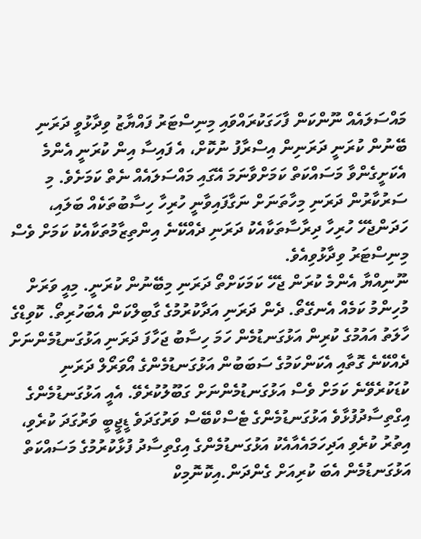މައްސަލައެއް ނޫންކަން ފާހަގަކުރައްވައި މިނިސްޓަރު ފައްޔާޒު ވިދާޅުވީ ދަރަނި ބޭނުން ކުރަނީ ދަރަނިން އިސްރާފު ނުކޮށް، އެ ފައިސާ އިން ކުރަނީ އެންމެ އެކަށީގެންވާ މަސައްކަތް ކަމަށްވާނަމަ އޭގައި މައްސަލައެއް ނެތް ކަމަށެވެ. މި ސަރުކާރުން ދަރަނި މިހާތަނަށް ނަގާފައިވާނީ ހުރިހާ ހިސާބުތަކެއް ބަލައި، ހަދަންޖެހޭ ހުރިހާ ދިރާސާތަކާއެކު ދަރަނި ދެއްކޭނެ އިންތިޒާމުތަކާއެކު ކަމަށް ވެސް މިނިސްޓަރު ވިދާޅުވިއެވެ.
ނޫނިއްޔާ އެންމެ ކުރަން ޖެހޭ ކަމަކަށްތޯ ދަރަނި މިބޭނުން ކުރަނީ. މިއީ ވަރަށް މުހިންމު ކަމެއް އެނގޭތޯ. ދެން ދަރަނި އަދާކުރުމުގެ ގާބިލްކަން އެބަހުރިތޯ. ކޮވިޑްގެ ހާލަތު އައުމުގެ ކުރިން އަޅުގަނޑުމެން ހަމަ ހިސާބު ޖަހާފަ ދަރަނި އަޅުގަނޑުމެންނަށް ދެއްކޭނެ ގޮތާއި އެކަންކަމުގެ ސަބަބުން އަޅުގަނޑުމެންގެ އޯވަރޯލް ދަރަނި ކުޑަކުރެވޭނެ ކަމަށް ވެސް އަޅުގަނޑުމެންނަށް ގަބޫލުކުރެވޭ. އެއީ އަޅުގަނޑުމެންގެ އިގްތިސާދުފުޅާވެ އަޅުގަނޑުމެންގެ ޓެސްކްބޭސް ވަރުގަދަވެ ޑީޖީބީ ވަރުގަދަ ކުރެވި، އިތުރު ކުރެވި އަދިހަމައެއާއެކު އަޅުގަނޑުމެންގެ އިގްތިސާދު ފުޅާކުރުމުގެ މަސައްކަތް އަޅުގަނޑުމެން އެބަ ކުރިއަށް ގެންދަން.އިކޮނޮމިކް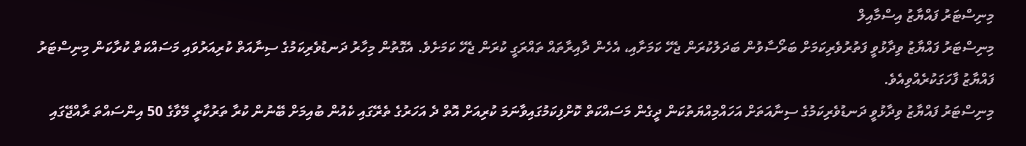މިނިސްޓަރު ފައްޔާޒު އިސްމާއިލް
މިނިސްޓަރު ފައްޔާޒު ވިދާޅުވީ ފަތުރުވެރިކަމަށް ބަރޯސާވުން ބަދަލުކުރަން ޖެހޭ ކަމަށާއި، އެހެން ދާއިރާތައް ތައްރަގީ ކުރަން ޖެހޭ ކަމަށެވެ. އެގޮތުން މިހާރު ދަނޑުވެރިކަމުގެ ސިނާއަތް ކުރިއަރުވައި މަސައްކަތް ކުރާކަން މިނިސްޓަރު ފައްޔާޒު ފާހަގަކުރެއްވިއެވެ.
މިނިސްޓަރު ފައްޔާޒު ވިދާޅުވީ ދަނޑުވެރިކަމުގެ ސިނާއަތަށް އަހައްމިއްޔަތުކަން ދީގެން މަސައްކަތް ކޮށްފިކަމުގައިވާނަމަ ކުރިއަށް އޮތް ދެ އަހަރުގެ ތެރޭގައި ކެއުން ބުއިމަށް ބޭނުން ކުރާ ތަރުކާރީ މޭވާގެ 50 އިންސައްތަ ރާއްޖޭގައި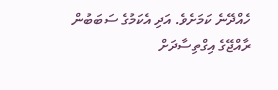ހެއްދޭނެ ކަމަށެވެ. އަދި އެކަމުގެ ސަބަބުން ރާއްޖޭގެ އިގްތިސާދަށް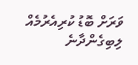ވަރަށް ބޮޑު ކުރިއެރުމެއް ލިބިގެންދާނެ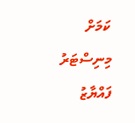ކަމަށް މިނިސްޓަރު ފައްޔާޒު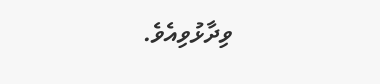ވިދާޅުވިއެވެ.